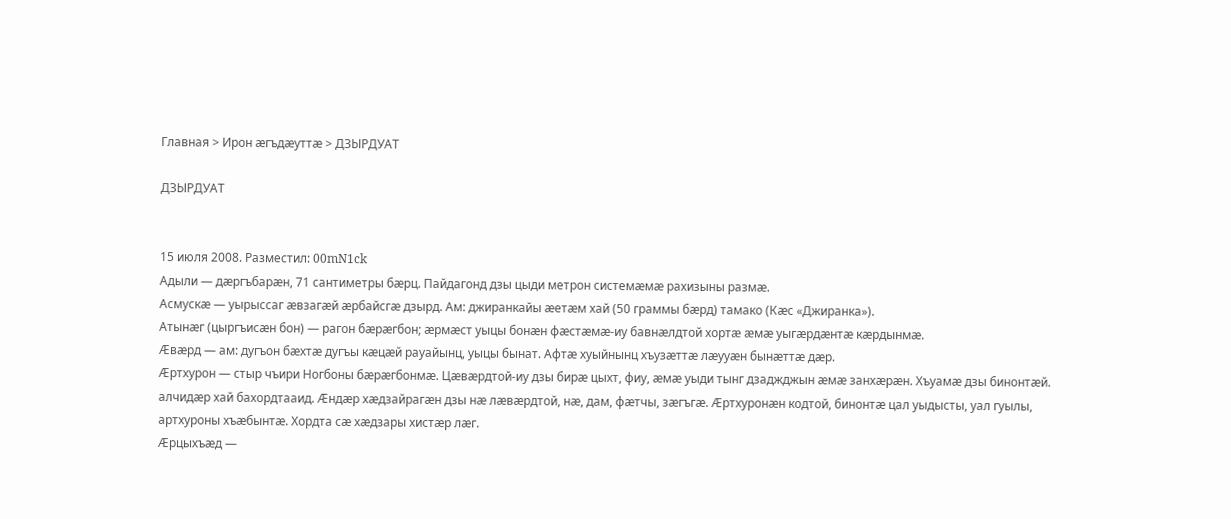Главная > Ирон æгъдæуттæ > ДЗЫРДУАТ

ДЗЫРДУАТ


15 июля 2008. Разместил: 00mN1ck
Адыли — дæргъбарæн, 71 сантиметры бæрц. Пайдагонд дзы цыди метрон системæмæ рахизыны размæ.
Асмускæ — уырыссаг æвзагæй æрбайсгæ дзырд. Ам: джиранкайы æетæм хай (50 граммы бæрд) тамако (Кæс «Джиранка»).
Атынæг (цыргъисæн бон) — рагон бæрæгбон; æрмæст уыцы бонæн фæстæмæ-иу бавнæлдтой хортæ æмæ уыгæрдæнтæ кæрдынмæ.
Æвæрд — ам: дугъон бæхтæ дугъы кæцæй рауайынц, уыцы бынат. Афтæ хуыйнынц хъузæттæ лæууæн бынæттæ дæр.
Æртхурон — стыр чъири Ногбоны бæрæгбонмæ. Цæвæрдтой-иу дзы бирæ цыхт, фиу, æмæ уыди тынг дзаджджын æмæ занхæрæн. Хъуамæ дзы бинонтæй. алчидæр хай бахордтааид. Æндæр хæдзайрагæн дзы нæ лæвæрдтой, нæ, дам, фæтчы, зæгъгæ. Æртхуронæн кодтой, бинонтæ цал уыдысты, уал гуылы, артхуроны хъæбынтæ. Хордта сæ хæдзары хистæр лæг.
Æрцыхъæд —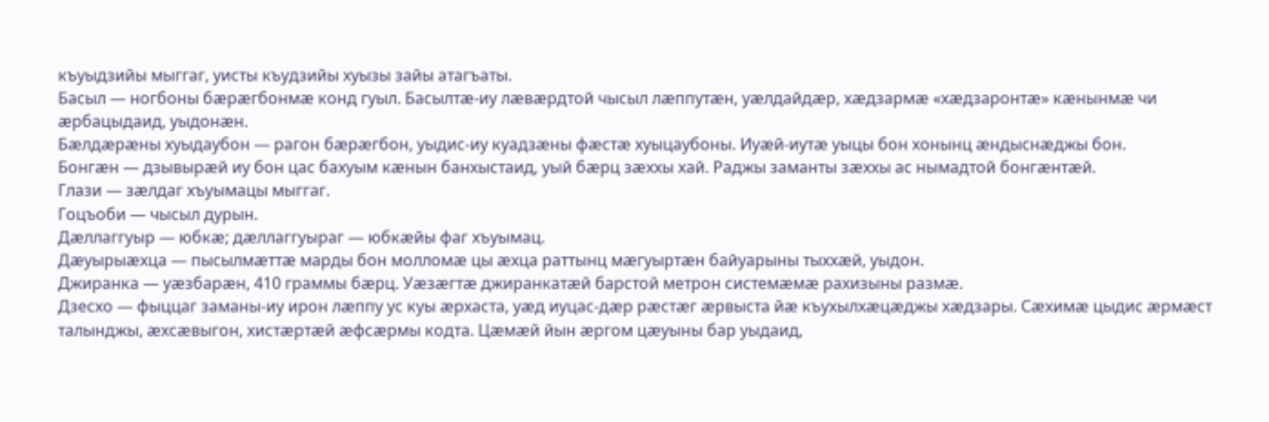къуыдзийы мыггаг, уисты къудзийы хуызы зайы атагъаты.
Басыл — ногбоны бæрæгбонмæ конд гуыл. Басылтæ-иу лæвæрдтой чысыл лæппутæн, уæлдайдæр, хæдзармæ «хæдзаронтæ» кæнынмæ чи æрбацыдаид, уыдонæн.
Бæлдæрæны хуыдаубон — рагон бæрæгбон, уыдис-иу куадзæны фæстæ хуыцаубоны. Иуæй-иутæ уыцы бон хонынц æндыснæджы бон.
Бонгæн — дзывырæй иу бон цас бахуым кæнын банхыстаид, уый бæрц зæххы хай. Раджы заманты зæххы ас нымадтой бонгæнтæй.
Глази — зæлдаг хъуымацы мыггаг.
Гоцъоби — чысыл дурын.
Дæллаггуыр — юбкæ; дæллаггуыраг — юбкæйы фаг хъуымац.
Дæуырыæхца — пысылмæттæ марды бон молломæ цы æхца раттынц мæгуыртæн байуарыны тыххæй, уыдон.
Джиранка — уæзбарæн, 410 граммы бæрц. Уæзæгтæ джиранкатæй барстой метрон системæмæ рахизыны размæ.
Дзесхо — фыццаг заманы-иу ирон лæппу ус куы æрхаста, уæд иуцас-дæр рæстæг æрвыста йæ къухылхæцæджы хæдзары. Сæхимæ цыдис æрмæст талынджы, æхсæвыгон, хистæртæй æфсæрмы кодта. Цæмæй йын æргом цæуыны бар уыдаид,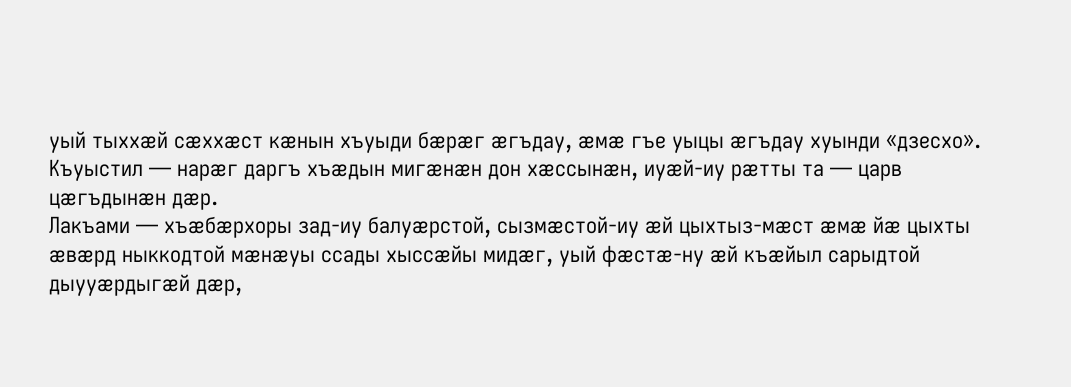уый тыххæй сæххæст кæнын хъуыди бæрæг æгъдау, æмæ гъе уыцы æгъдау хуынди «дзесхо».
Къуыстил — нарæг даргъ хъæдын мигæнæн дон хæссынæн, иуæй-иу рæтты та — царв цæгъдынæн дæр.
Лакъами — хъæбæрхоры зад-иу балуæрстой, сызмæстой-иу æй цыхтыз-мæст æмæ йæ цыхты æвæрд ныккодтой мæнæуы ссады хыссæйы мидæг, уый фæстæ-ну æй къæйыл сарыдтой дыууæрдыгæй дæр,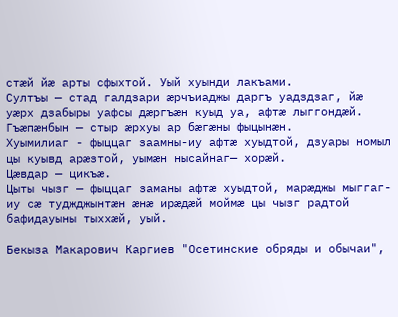стæй йæ арты сфыхтой. Уый хуынди лакъами.
Султъы — стад галдзари æрчъиаджы даргъ уадздзаг, йæ уæрх дзабыры уафсы дæргъæн куыд уа, афтæ лыггондæй.
Гъæпæнбын — стыр æрхуы ар бæгæны фыцынæн.
Хуымилиаг - фыццаг заамны-иу афтæ хуыдтой, дзуары номыл цы куывд арæзтой, уымæн нысайнаг— хорæй.
Цæвдар — цикъæ.
Цыты чызг — фыццаг заманы афтæ хуыдтой, марæджы мыггаг-иу сæ туджджынтæн æнæ ирæдæй моймæ цы чызг радтой бафидауыны тыххæй, уый.

Бекыза Макарович Каргиев "Осетинские обряды и обычаи",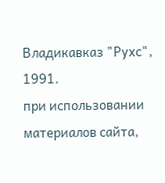Владикавказ "Рухс", 1991.
при использовании материалов сайта,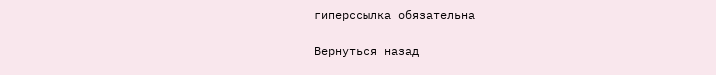гиперссылка обязательна

Вернуться назад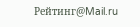Рейтинг@Mail.ru